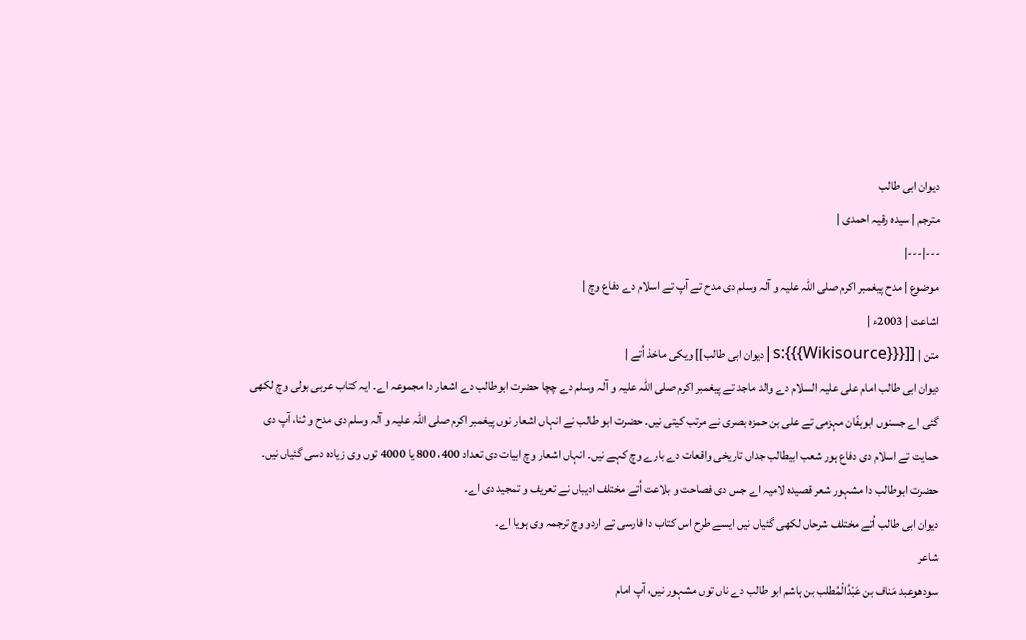دیوان ابی طالب
مترجم | سیدہ رقیہ احمدی |
---|---|
موضوع | مدح پیغمبر اکرم صلی اللہ علیہ و آلہ وسلم دی مدح تے آپ تے اسلام دے دفاع وچ |
اشاعت | 2003ء |
متن | [[s:{{{Wikisource}}}|دیوان ابی طالب]] ویکی ماخذ اُتے |
ديوان ابی طالب امام علی علیہ السلام دے والد ماجد تے پیغمبر اکرم صلی اللہ علیہ و آلہ وسلم دے چچا حضرت ابوطالب دے اشعار دا مجموعہ اے۔ ایہ کتاب عربی بولی وچ لکھی گئی اے جسنوں ابوہفّان مہزمی تے علی بن حمزہ بصری نے مرتب کيتی نيں۔ حضرت ابو طالب نے انہاں اشعار نوں پیغمبر اکرم صلی اللہ علیہ و آلہ وسلم دی مدح و ثنا، آپ دی حمایت تے اسلام دی دفاع ہور شعب ابیطالب جداں تاریخی واقعات دے بارے وچ کہے نيں۔ انہاں اشعار وچ ابیات دی تعداد 400، 800 یا 4000 توں وی زیادہ دسی گئیاں نيں۔
حضرت ابوطالب دا مشہور شعر قصیدہ لامیہ اے جس دی فصاحت و بلاعت اُتے مختلف ادیباں نے تعریف و تمجید دی اے۔
دیوان ابی طالب اُتے مختلف شرحاں لکھی گئیاں نيں ايسے طرح اس کتاب دا فارسی تے اردو وچ ترجمہ وی ہويا اے۔
شاعر
سودھوعبد مَناف بن عَبْدُالْمُطلب بن ہاشم ابو طالب دے ناں توں مشہور نيں، آپ امام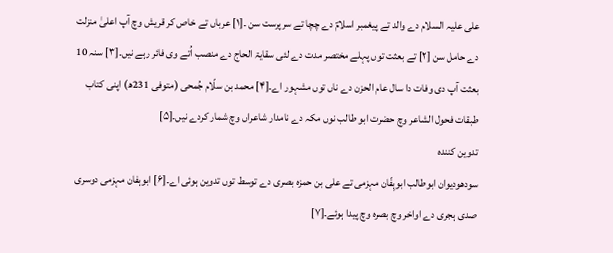علی علیہ السلام دے والد تے پیغمبر اسلامؐ دے چچا تے سرپرست سن ۔[۱] عرباں تے خاص کر قریش وچ آپ اعلیٰ منزلت دے حامل سن [۲] تے بعثت توں پہلے مختصر مدت دے لئی سقایۃ الحاج دے منصب اُتے وی فائر رہے نيں۔[۳] سنہ 10 بعثت آپ دی وفات دا سال عام الحزن دے ناں توں مشہور اے۔[۴] محمد بن سلّام جُمحی (متوفی 231ھ) اپنی کتاب طبقات فحول الشاعر وچ حضرت ابو طالب نوں مکہ دے نامدار شاعراں وچ شمار کردے نيں۔[۵]
تدوین کنندہ
سودھودیوان ابوطالب ابوہِفّان مہزمی تے علی بن حمزہ بصری دے توسط توں تدوین ہوئی اے۔[۶] ابوہفان مہزمی دوسری صدی ہجری دے اواخر وچ بصرہ وچ پیدا ہوئے۔[۷]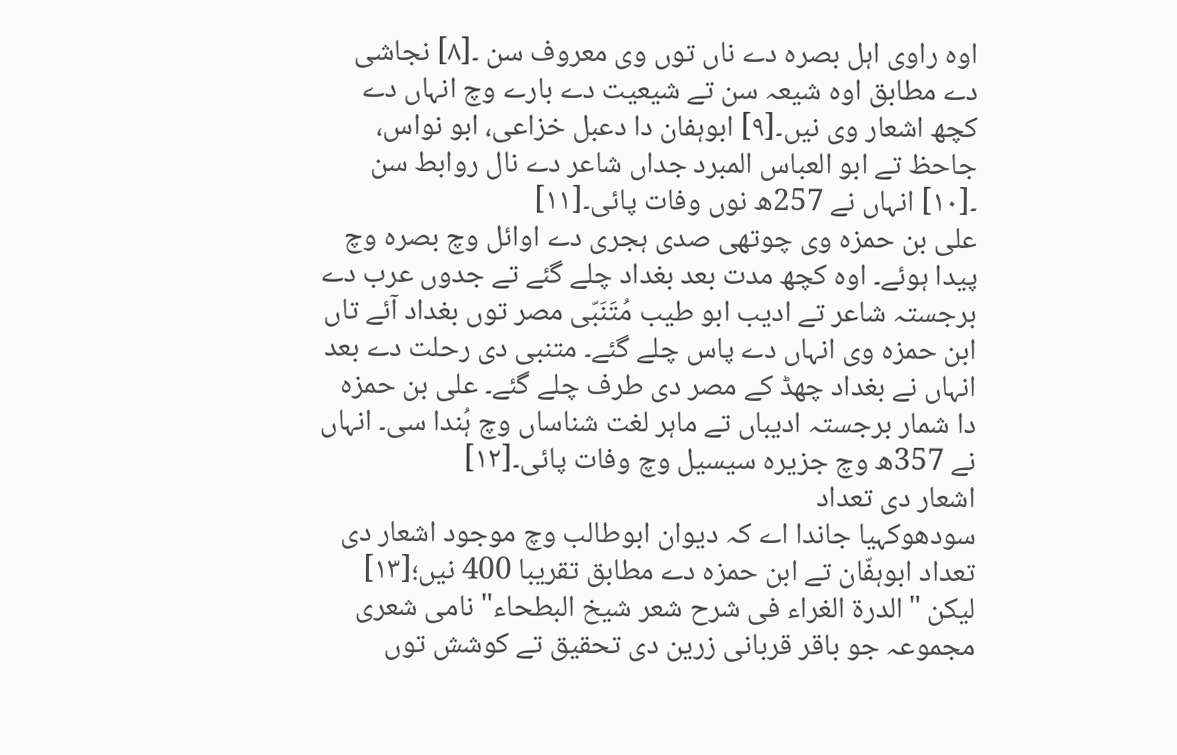اوہ راوی اہل بصرہ دے ناں توں وی معروف سن ۔[۸] نجاشی دے مطابق اوہ شیعہ سن تے شیعیت دے بارے وچ انہاں دے کچھ اشعار وی نيں۔[۹] ابوہفان دا دعبل خزاعی، ابو نواس، جاحظ تے ابو العباس المبرد جداں شاعر دے نال روابط سن ۔[۱۰] انہاں نے 257ھ نوں وفات پائی۔[۱۱]
علی بن حمزہ وی چوتھی صدی ہجری دے اوائل وچ بصرہ وچ پیدا ہوئے۔ اوہ کچھ مدت بعد بغداد چلے گئے تے جدوں عرب دے برجستہ شاعر تے ادیب ابو طیب مُتَنَبّی مصر توں بغداد آئے تاں ابن حمزہ وی انہاں دے پاس چلے گئے۔ متنبی دی رحلت دے بعد انہاں نے بغداد چھڈ کے مصر دی طرف چلے گئے۔ علی بن حمزہ دا شمار برجستہ ادیباں تے ماہر لغت شناساں وچ ہُندا سی۔ انہاں نے 357ھ وچ جزیرہ سیسیل وچ وفات پائی۔[۱۲]
اشعار دی تعداد
سودھوکہیا جاندا اے کہ دیوان ابوطالب وچ موجود اشعار دی تعداد ابوہفّان تے ابن حمزہ دے مطابق تقریبا 400 نيں؛[۱۳] لیکن "الدرۃ الغراء فی شرح شعر شیخ البطحاء" نامی شعری مجموعہ جو باقر قربانی زرین دی تحقیق تے کوشش توں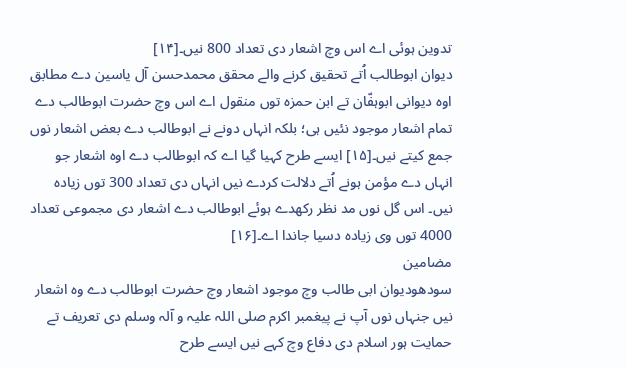تدوین ہوئی اے اس وچ اشعار دی تعداد 800 نيں۔[۱۴]
دیوان ابوطالب اُتے تحقیق کرنے والے محقق محمدحسن آل یاسین دے مطابق اوہ دیوانی ابوہفّان تے ابن حمزہ توں منقول اے اس وچ حضرت ابوطالب دے تمام اشعار موجود نئيں ہی؛ بلکہ انہاں دونے نے ابوطالب دے بعض اشعار نوں جمع کيتے نيں۔[۱۵] ايسے طرح کہیا گیا اے کہ ابوطالب دے اوہ اشعار جو انہاں دے مؤمن ہونے اُتے دلالت کردے نيں انہاں دی تعداد 300 توں زیادہ نيں۔ اس گل نوں مد نظر رکھدے ہوئے ابوطالب دے اشعار دی مجموعی تعداد 4000 توں وی زیادہ دسیا جاندا اے۔[۱۶]
مضامین
سودھودیوان ابی طالب وچ موجود اشعار وچ حضرت ابوطالب دے وه اشعار نيں جنہاں نوں آپ نے پیغمبر اکرم صلی اللہ علیہ و آلہ وسلم دی تعریف تے حمایت ہور اسلام دی دفاع وچ کہے نيں ايسے طرح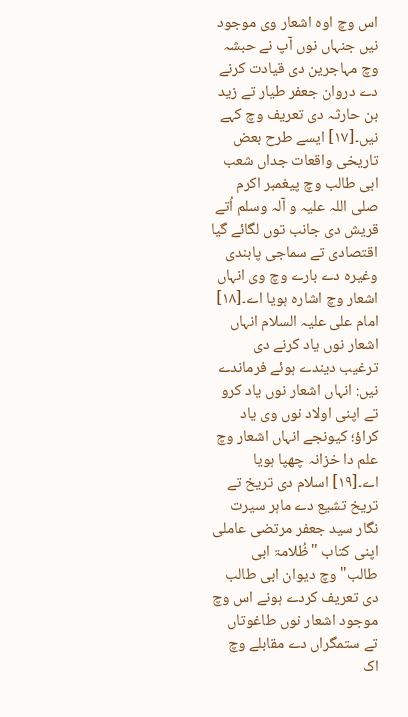اس وچ اوہ اشعار وی موجود نيں جنہاں نوں آپ نے حبشہ وچ مہاجرین دی قیادت کرنے دے دروان جعفر طیار تے زید بن حارثہ دی تعریف وچ کہے نيں۔[۱۷] ايسے طرح بعض تاریخی واقعات جداں شعب ابی طالب وچ پیغمبر اکرم صلی اللہ علیہ و آلہ وسلم اُتے قریش دی جانب توں لگائے گیا اقتصادی تے سماجی پابندی وغیره دے بارے وچ وی انہاں اشعار وچ اشاره ہويا اے۔[۱۸]
امام علی علیہ السلام انہاں اشعار نوں یاد کرنے دی ترغیب دیندے ہوئے فرماندے نيں: انہاں اشعار نوں یاد کرو تے اپنی اولاد نوں وی یاد کراؤ؛ کیونجے انہاں اشعار وچ علم دا خزانہ چھپا ہويا اے۔[۱۹] اسلام دی تریخ تے تریخ تشیع دے ماہر سیرت نگار سید جعفر مرتضی عاملی اپنی کتاب "ظُلامۃ ابی طالب" وچ دیوان ابی طالب دی تعریف کردے ہونے اس وچ موجود اشعار نوں طاغوتاں تے ستمگراں دے مقابلے وچ اک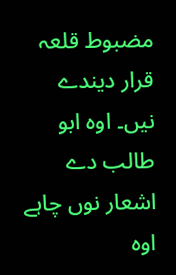مضبوط قلعہ قرار دیندے نيں۔ اوہ ابو طالب دے اشعار نوں چاہے اوہ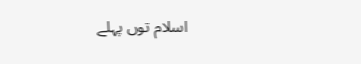اسلام توں پہلے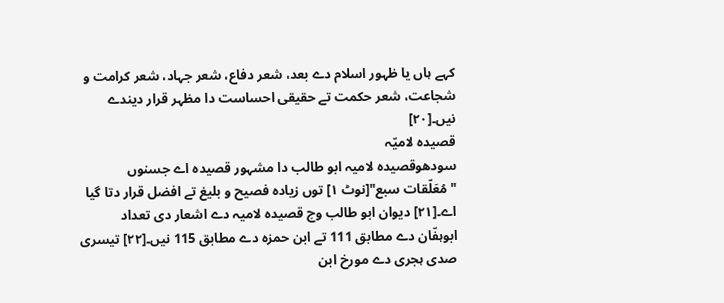کہے ہاں یا ظہور اسلام دے بعد، شعر دفاع، شعر جہاد، شعر کرامت و شجاعت، شعر حکمت تے حقیقی احساست دا مظہر قرار دیندے نيں۔[۲۰]
قصیدہ لامیّہ
سودھوقصیدہ لامیہ ابو طالب دا مشہور قصیدہ اے جسنوں "مُعَلّقات سبع"[نوٹ ۱] توں زیاده فصیح و بلیغ تے افضل قرار دتا گیا اے۔[۲۱] دیوان ابو طالب وچ قصیدہ لامیہ دے اشعار دی تعداد ابوہفّان دے مطابق 111 تے ابن حمزہ دے مطابق 115 نيں۔[۲۲] تیسری صدی ہجری دے مورخ ابن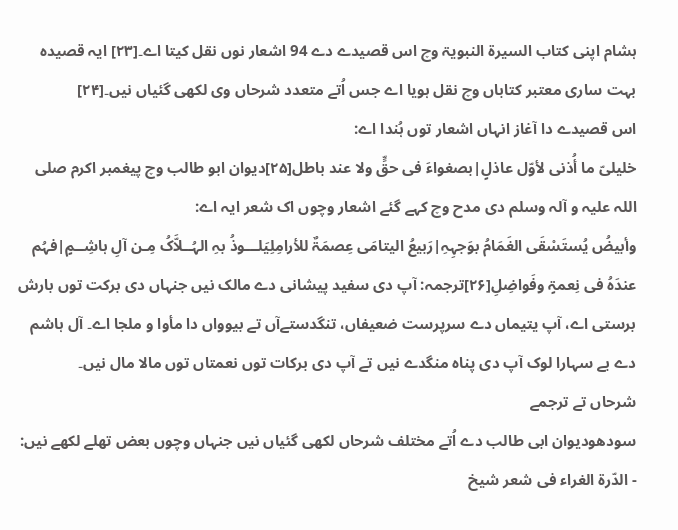ہشام اپنی کتاب السیرۃ النبویۃ وچ اس قصیدے دے 94 اشعار نوں نقل کيتا اے۔[۲۳] ایہ قصیدہ بہت ساری معتبر کتاباں وچ نقل ہويا اے جس اُتے متعدد شرحاں وی لکھی گئیاں نيں۔[۲۴]
اس قصیدے دا آغاز انہاں اشعار توں ہُندا اے:
خلیلیّ ما أُذنی لأوّل عاذلٍ|بصغواءَ فی حقٍّ ولا عند باطل[۲۵]دیوان ابو طالب وچ پیغمبر اکرم صلی اللہ علیہ و آلہ وسلم دی مدح وچ کہے گئے اشعار وچوں اک شعر ایہ اے:
وأبیضُ يُستَسْقَى الغَمَامُ بوَجہِہِ|رَبیعُ الیتامَى عِصمَۃٌ للأرامِلِیَلـــوذُ بہِ الہُــلاَّکُ مِـن آلِ ہاشِــمٍ|فہُم عندَہُ فی نِعمۃٍ وفَواضِلِ[۲۶]ترجمہ: آپ دی سفید پیشانی دے مالک نيں جنہاں دی برکت توں بارش برستی اے، آپ یتیماں دے سرپرست ضعیفاں، تنگدستےآں تے بیوواں دا مأوا و ملجا اے۔ آل ہاشم دے بے سہارا لوک آپ دی پناہ منگدے نيں تے آپ دی برکات توں نعمتاں توں مالا مال نيں۔
شرحاں تے ترجمے
سودھودیوان ابی طالب دے اُتے مختلف شرحاں لکھی گئیاں نيں جنہاں وچوں بعض تھلے لکھے نيں:
- الدّرۃ الغراء فی شعر شیخ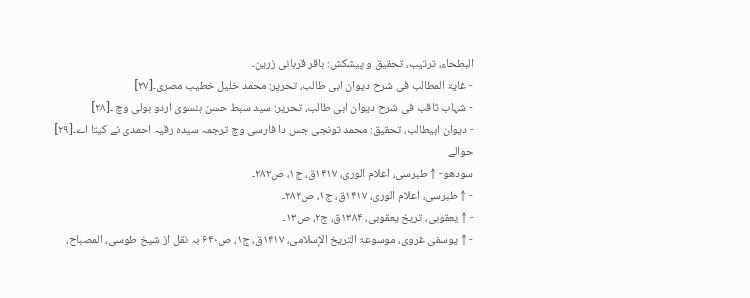البطحاء، ترتیب، تحقیق و پیشکش: باقر قربانی زرین۔
- غایۃ المطالب فی شرح دیوان ابی طالب، تحریر: محمد خلیل خطیب مصری۔[۲۷]
- شہاب ثاقب فی شرح دیوان ابی طالب، تحریر: سید سبط حسن ہنسوی اردو بولی وچ ۔[۲۸]
- دیوان ابیطالب، تحقیق: محمد تونجی جس دا فارسی وچ ترجمہ سیدہ رقیہ احمدی نے کيتا اے۔[۲۹]
حوالے
سودھو- ↑ طبرسی، اعلام الوری، ۱۴۱٧ق، ج۱، ص۲۸۲۔
- ↑ طبرسی، اعلام الوری، ۱۴۱٧ق، ج۱، ص۲۸۲۔
- ↑ یعقوبی، تریخ یعقوبی، ۱۳۸۴ق، ج۲، ص۱۳۔
- ↑ یوسفی غروی، موسوعۃ التریخ الإسلامی، ۱۴۱٧ق، ج۱، ص۶۴۰ بہ نقل از شیخ طوسی، المصباح،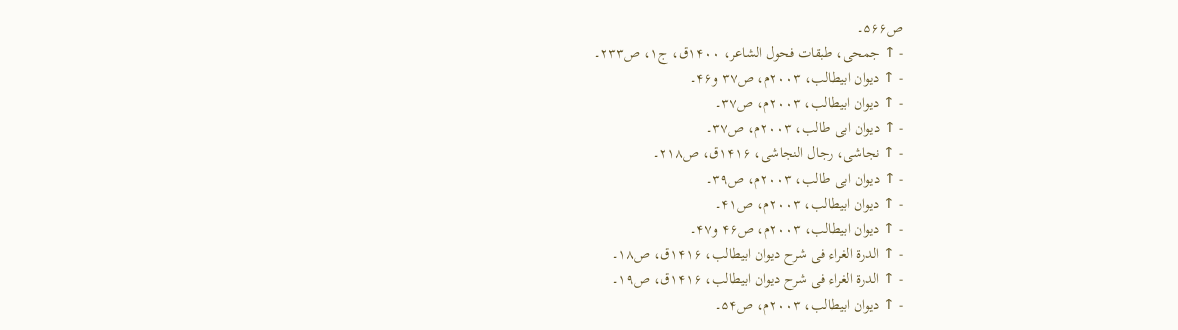ص۵۶۶۔
- ↑ جمحی، طبقات فحول الشاعر، ۱۴۰۰ق، ج۱، ص۲۳۳۔
- ↑ دیوان ابیطالب، ۲۰۰۳م، ص۳٧ و۴۶۔
- ↑ دیوان ابیطالب، ۲۰۰۳م، ص۳٧۔
- ↑ دیوان ابی طالب، ۲۰۰۳م، ص۳٧۔
- ↑ نجاشی، رجال النجاشی، ۱۴۱۶ق، ص۲۱۸۔
- ↑ دیوان ابی طالب، ۲۰۰۳م، ص۳۹۔
- ↑ دیوان ابیطالب، ۲۰۰۳م، ص۴۱۔
- ↑ دیوان ابیطالب، ۲۰۰۳م، ص۴۶ و۴٧۔
- ↑ الدرۃ الغراء فی شرح دیوان ابیطالب، ۱۴۱۶ق، ص۱۸۔
- ↑ الدرۃ الغراء فی شرح دیوان ابیطالب، ۱۴۱۶ق، ص۱۹۔
- ↑ دیوان ابیطالب، ۲۰۰۳م، ص۵۴۔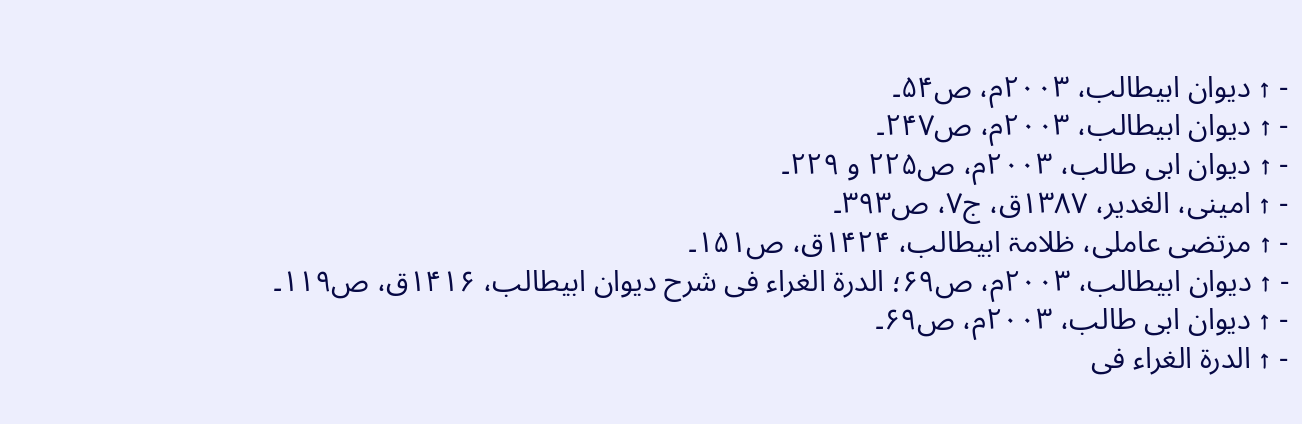- ↑ دیوان ابیطالب، ۲۰۰۳م، ص۵۴۔
- ↑ دیوان ابیطالب، ۲۰۰۳م، ص۲۴٧۔
- ↑ دیوان ابی طالب، ۲۰۰۳م، ص۲۲۵ و ۲۲۹۔
- ↑ امینی، الغدیر، ۱۳۸٧ق، ج٧، ص۳۹۳۔
- ↑ مرتضی عاملی، ظلامۃ ابیطالب، ۱۴۲۴ق، ص۱۵۱۔
- ↑ دیوان ابیطالب، ۲۰۰۳م، ص۶۹؛ الدرۃ الغراء فی شرح دیوان ابیطالب، ۱۴۱۶ق، ص۱۱۹۔
- ↑ دیوان ابی طالب، ۲۰۰۳م، ص۶۹۔
- ↑ الدرۃ الغراء فی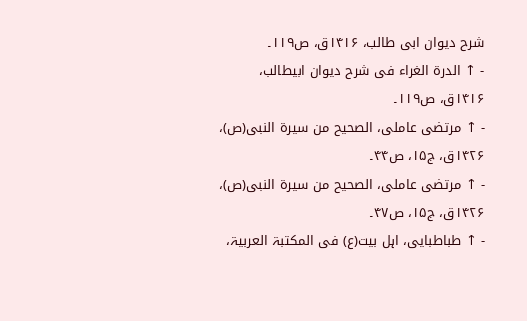شرح دیوان ابی طالب، ۱۴۱۶ق، ص۱۱۹۔
- ↑ الدرۃ الغراء فی شرح دیوان ابیطالب، ۱۴۱۶ق، ص۱۱۹۔
- ↑ مرتضی عاملی، الصحیح من سیرۃ النبی(ص)، ۱۴۲۶ق، ج۱۵، ص۴۴۔
- ↑ مرتضی عاملی، الصحیح من سیرۃ النبی(ص)، ۱۴۲۶ق، ج۱۵، ص۴٧۔
- ↑ طباطبایی، اہل بیت(ع) فی المکتبۃ العربیۃ،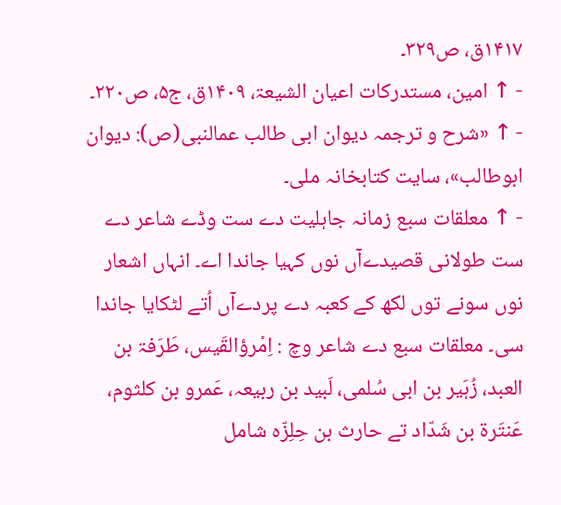۱۴۱٧ق، ص۳۲۹۔
- ↑ امین، مستدرکات اعیان الشیعۃ، ۱۴۰۹ق، ج۵، ص۲۲۰۔
- ↑ «شرح و ترجمہ دیوان ابی طالب عمالنبی(ص): دیوان ابوطالب»، سایت کتابخانہ ملی۔
- ↑ معلقات سبع زمانہ جاہلیت دے ست وڈے شاعر دے ست طولانی قصیدےآں نوں کہیا جاندا اے۔ انہاں اشعار نوں سونے توں لکھ کے کعبہ دے پردےآں اُتے لٹکایا جاندا سی۔ معلقات سبع دے شاعر وچ : اِمْرؤالقَیس، طَرَفۃ بن العبد، زُہَیر بن ابی سُلمی، لَبید بن ربیعہ، عَمرو بن کلثوم، عَنتَرۃ بن شَدّاد تے حارث بن حِلِزّہ شامل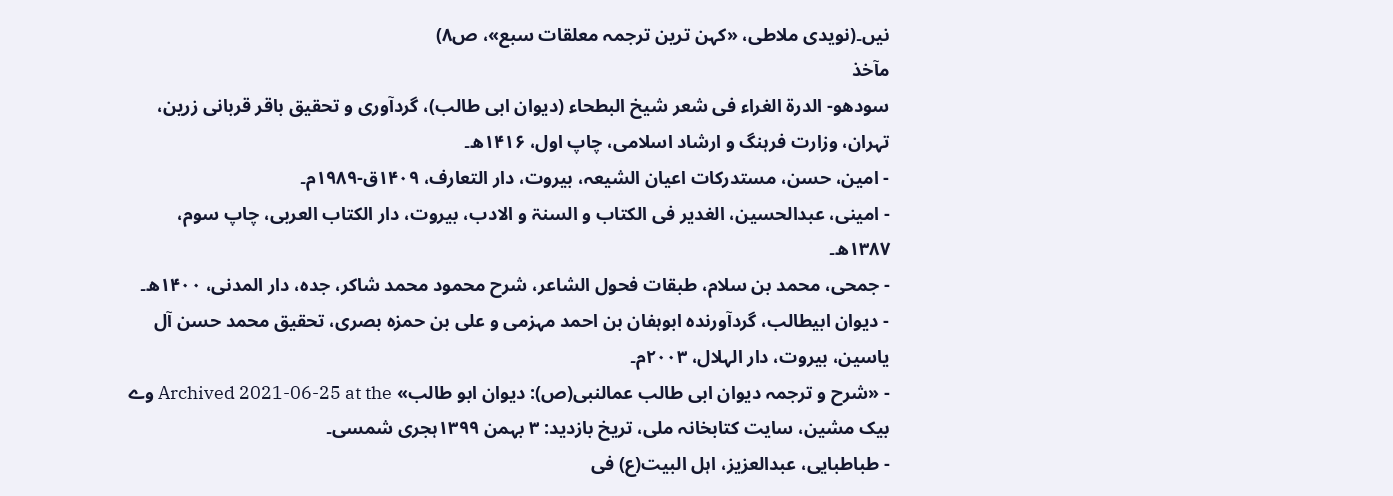نيں۔(نویدی ملاطی، «کہن ترین ترجمہ معلقات سبع»، ص۸)
مآخذ
سودھو- الدرۃ الغراء فی شعر شیخ البطحاء (دیوان ابی طالب)، گردآوری و تحقیق باقر قربانی زرین، تہران، وزارت فرہنگ و ارشاد اسلامی، چاپ اول، ۱۴۱۶ھ۔
- امین، حسن، مستدرکات اعیان الشیعہ، بیروت، دار التعارف، ۱۴۰۹ق-۱۹۸۹م۔
- امینی، عبدالحسین، الغدیر فی الکتاب و السنۃ و الادب، بیروت، دار الکتاب العربی، چاپ سوم، ۱۳۸٧ھ۔
- جمحی، محمد بن سلام، طبقات فحول الشاعر، شرح محمود محمد شاکر، جدہ، دار المدنی، ۱۴۰۰ھ۔
- دیوان ابیطالب، گردآورندہ ابوہفان بن احمد مہزمی و علی بن حمزہ بصری، تحقیق محمد حسن آل یاسین، بیروت، دار الہلال، ۲۰۰۳م۔
- «شرح و ترجمہ دیوان ابی طالب عمالنبی(ص): دیوان ابو طالب» Archived 2021-06-25 at the وے بیک مشین، سایت کتابخانہ ملی، تریخ بازدید: ۳ بہمن ۱۳۹۹ہجری شمسی۔
- طباطبایی، عبدالعزیز، اہل البیت(ع) فی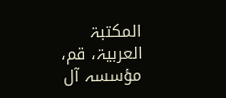المکتبۃ العربیۃ، قم، مؤسسہ آل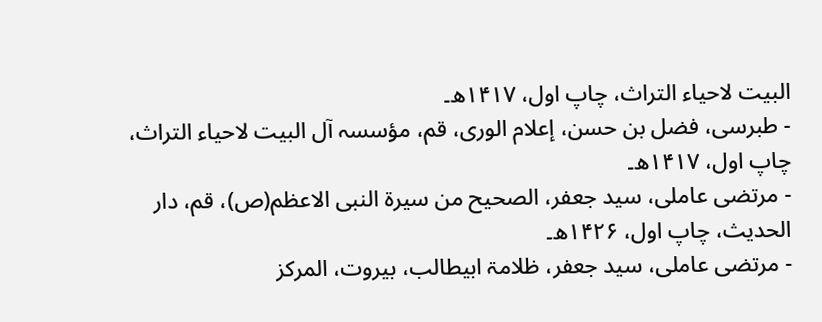البیت لاحیاء التراث، چاپ اول، ۱۴۱٧ھ۔
- طبرسی، فضل بن حسن، إعلام الوری، قم، مؤسسہ آل البیت لاحیاء التراث، چاپ اول، ۱۴۱٧ھ۔
- مرتضی عاملی، سید جعفر، الصحیح من سیرۃ النبی الاعظم(ص)، قم، دار الحدیث، چاپ اول، ۱۴۲۶ھ۔
- مرتضی عاملی، سید جعفر، ظلامۃ ابیطالب، بیروت، المرکز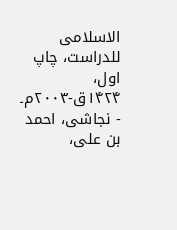الاسلامی للدراست، چاپ اول، ۱۴۲۴ق-۲۰۰۳م۔
- نجاشی، احمد بن علی،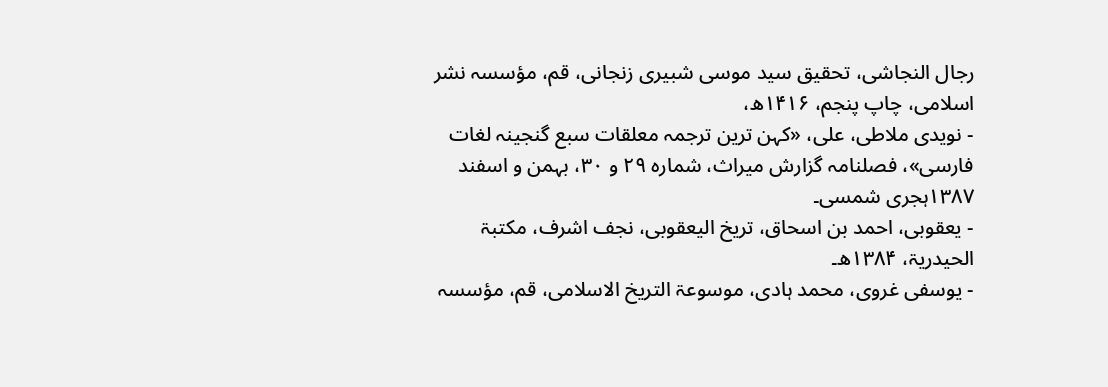رجال النجاشی، تحقیق سید موسی شبیری زنجانی، قم، مؤسسہ نشر اسلامی، چاپ پنجم، ۱۴۱۶ھ،
- نویدی ملاطی، علی، «کہن ترین ترجمہ معلقات سبع گنجینہ لغات فارسی»، فصلنامہ گزارش میراث، شمارہ ۲۹ و ۳۰، بہمن و اسفند ۱۳۸٧ہجری شمسی۔
- یعقوبی، احمد بن اسحاق، تریخ الیعقوبی، نجف اشرف، مکتبۃ الحیدریۃ، ۱۳۸۴ھ۔
- یوسفی غروی، محمد ہادی، موسوعۃ التریخ الاسلامی، قم، مؤسسہ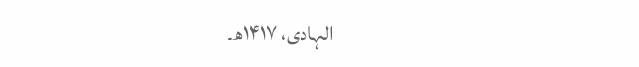الہادی، ۱۴۱٧ھ۔